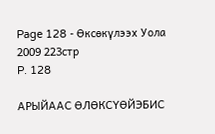Page 128 - Өксөкүлээх Уола 2009 223стр
P. 128

АРЫЙААС ӨЛӨКСҮӨЙЭБИС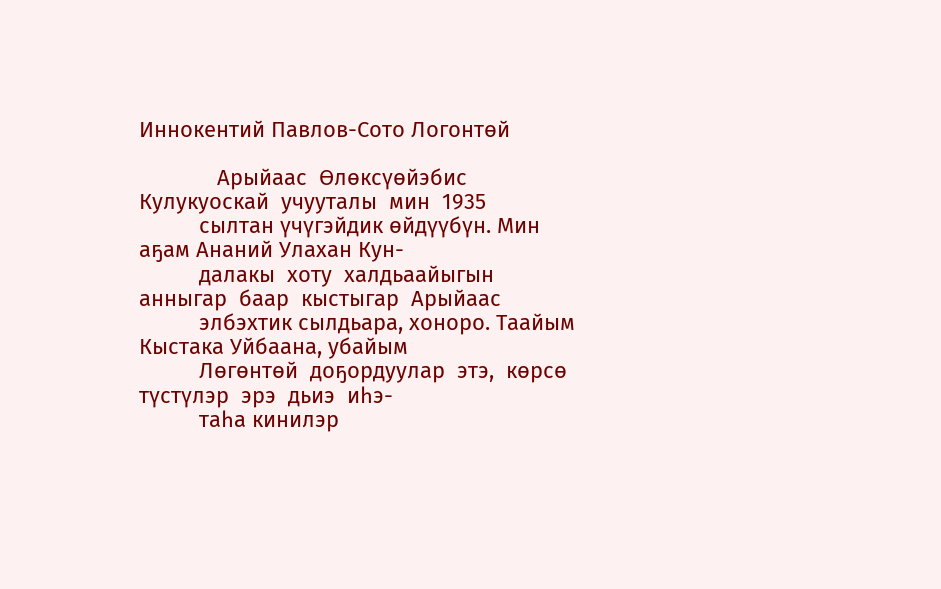Иннокентий Павлов-Сото Логонтөй

             Арыйаас  Өлөксүөйэбис  Кулукуоскай  учууталы  мин  1935
          сылтан үчүгэйдик өйдүүбүн. Мин аҕам Ананий Улахан Кун-
          далакы  хоту  халдьаайыгын  анныгар  баар  кыстыгар  Арыйаас
          элбэхтик сылдьара, хоноро. Таайым Кыстака Уйбаана, убайым
          Лөгөнтөй  доҕордуулар  этэ,  көрсө  түстүлэр  эрэ  дьиэ  иһэ-
          таһа кинилэр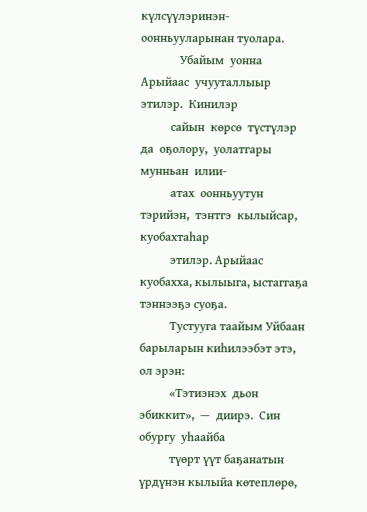күлсүүлэринэн-оонньууларынан туолара.
             Убайым  уонна  Арыйаас  учууталлыыр  этилэр.  Кинилэр
          сайын  көрсө  түстүлэр  да  оҕолору,  уолатгары  мунньан  илии-
          атах  оонньуутун  тэрийэн,  тэнтгэ  кылыйсар,  куобахтаһар
          этилэр. Арыйаас куобахха, кылыыга, ыстаггаҕа тэннээҕэ суоҕа.
          Тустууга таайым Уйбаан барыларын киһилээбэт этэ, ол эрэн:
          «Тэтиэнэх  дьон  эбиккит»,  —  диирэ.  Син  обургу  уһаайба
          түөрт үүт баҕанатын үрдүнэн кылыйа көтеплөрө,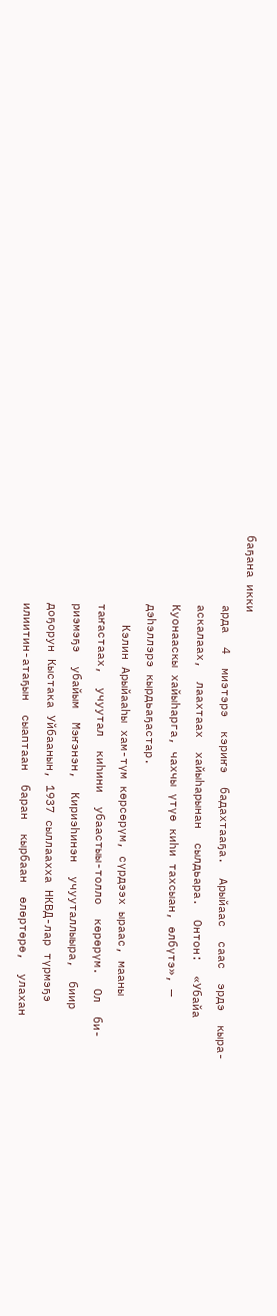баҕана икки
          арда  4  миэтэрэ  кэриҥэ  бадахтааҕа.  Арыйаас  саас  эрдэ  кыра-
          аскалаах,  лаахтаах  хайыһарынан  сылдьара.  Онтон:  «Убайа
          Куонааскы хайыһарга, чахчы үтүө киһи тахсыан, өлбүтэ», —
          дэһэллэрэ кырдьаҕастар.
             Кэлин Арыйааһы хам-түм көрсөрүм, сүрдээх ыраас, мааны
          таҥастаах,  учуутал  киһини  убаастыы-толло  көрөрүм.  Ол  би-
          риэмэҕэ  убайым  Мэҥэнэн,  Кириэһинэн  учууталлыыра,  биир
          доҕорун Кыстака Уйбаанын, 1937 сыллаахха НКВД-лар түрмэҕэ
          илиитин-атаҕын  сыаптаан  баран  кырбаан  өлөртөрө,  улахан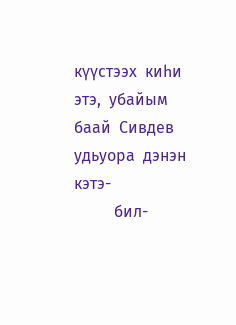күүстээх  киһи  этэ,  убайым  баай  Сивдев  удьуора  дэнэн  кэтэ-
          бил-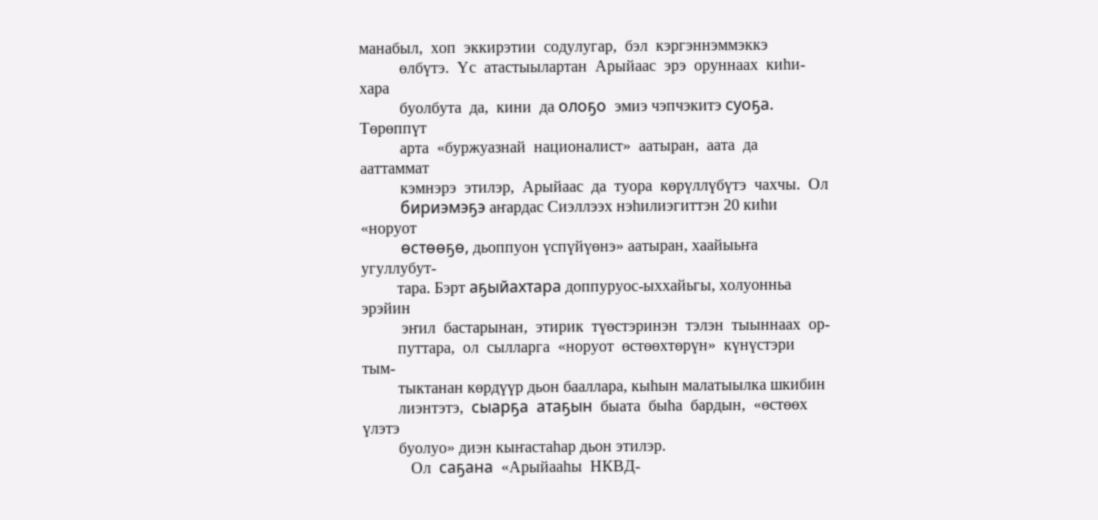манабыл,  хоп  эккирэтии  содулугар,  бэл  кэргэннэммэккэ
          өлбүтэ.  Үс  атастыылартан  Арыйаас  эрэ  оруннаах  киһи-хара
          буолбута  да,  кини  да олоҕо  эмиэ чэпчэкитэ суоҕа. Төрөппүт
          арта  «буржуазнай  националист»  аатыран,  аата  да  ааттаммат
          кэмнэрэ  этилэр,  Арыйаас  да  туора  көрүллүбүтэ  чахчы.  Ол
          бириэмэҕэ аҥардас Сиэллээх нэһилиэгиттэн 20 киһи «норуот
          өстөөҕө, дьоппуон үспүйүөнэ» аатыран, хаайыьҥа угуллубут-
         тара. Бэрт аҕыйахтара доппуруос-ыххайьгы, холуонньа эрэйин
          эҥил  бастарынан,  этирик  түөстэринэн  тэлэн  тыыннаах  ор-
         путтара,  ол  сылларга  «норуот  өстөөхтөрүн»  күнүстэри  тым-
         тыктанан көрдүүр дьон бааллара, кыһын малатыылка шкибин
         лиэнтэтэ,  сыарҕа  атаҕын  быата  быһа  бардын,  «өстөөх  үлэтэ
         буолуо» диэн кыҥастаһар дьон этилэр.
            Ол  саҕана  «Арыйааһы  НКВД-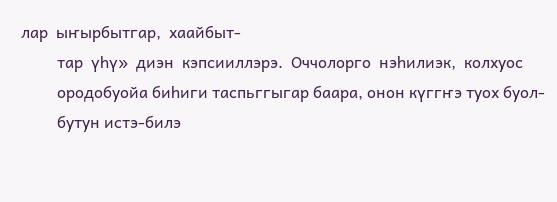лар  ыҥырбытгар,  хаайбыт-
         тар  үһү»  диэн  кэпсииллэрэ.  Оччолорго  нэһилиэк,  колхуос
         ородобуойа биһиги таспьггыгар баара, онон күггҥэ туох буол-
         бутун истэ-билэ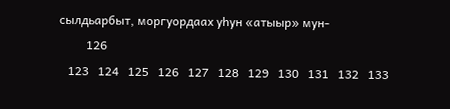сылдьарбыт, моргуордаах уһун «атыыр» мун-
         126
   123   124   125   126   127   128   129   130   131   132   133